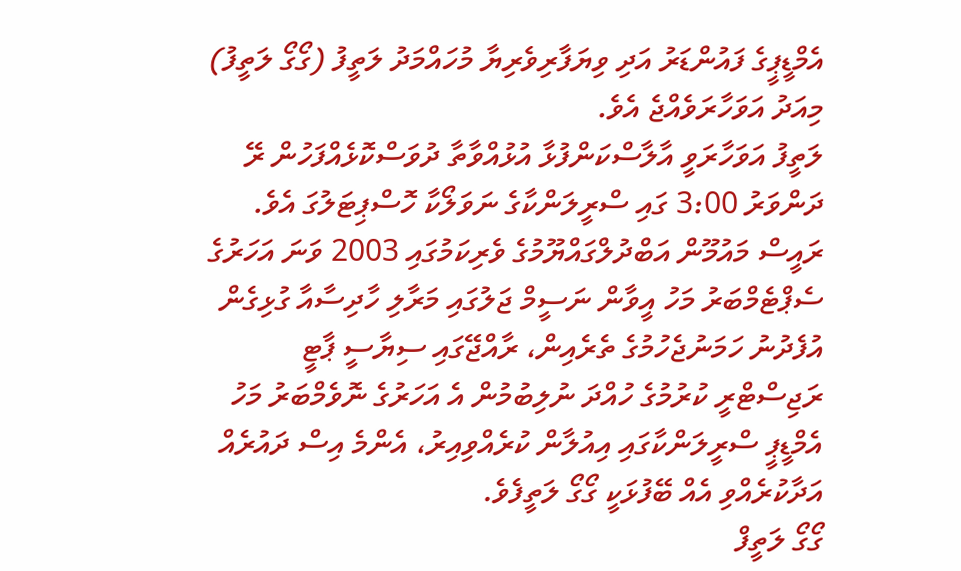އެމްޑީޕީގެ ފައުންޑަރު އަދި ވިޔަފާރިވެރިޔާ މުހައްމަދު ލަތީފު (ގޯގޯ ލަތީފު) މިއަދު އަވަހާރަވެއްޖެ އެވެ.
ލަތީފު އަވަހާރަވީ އާލާސްކަންފުޅާ އުޅުއްވާތާ ދުވަސްކޮޅެއްފަހުން ރޭ ދަންވަރު 3:00 ގައި ސްރީލަންކާގެ ނަވަލޯކާ ހޮސްޕިޓަލުގަ އެވެ.
ރައީސް މައުމޫން އަބްދުލްގައްޔޫމުގެ ވެރިކަމުގައި 2003 ވަނަ އަހަރުގެ ސެޕްޓެމްބަރު މަހު އީވާން ނަސީމް ޖަލުގައި މަރާލި ހާދިސާއާ ގުޅިގެން އުފެދުނު ހަމަނުޖެހުމުގެ ތެރެއިން، ރާއްޖޭގައި ސިޔާސީ ޕާޓީ ރަޖިސްޓްރީ ކުރުމުގެ ހުއްދަ ނުލިބުމުން އެ އަހަރުގެ ނޮވެމްބަރު މަހު އެމްޑީޕީ ސްރީލަންކާގައި އިއުލާން ކުރެއްވިއިރު، އެންމެ އިސް ދައުރެއް އަދާކުރެއްވި އެއް ބޭފުޅަކީ ގޯގޯ ލަތީފެވެ.
ގޯގޯ ލަތީފް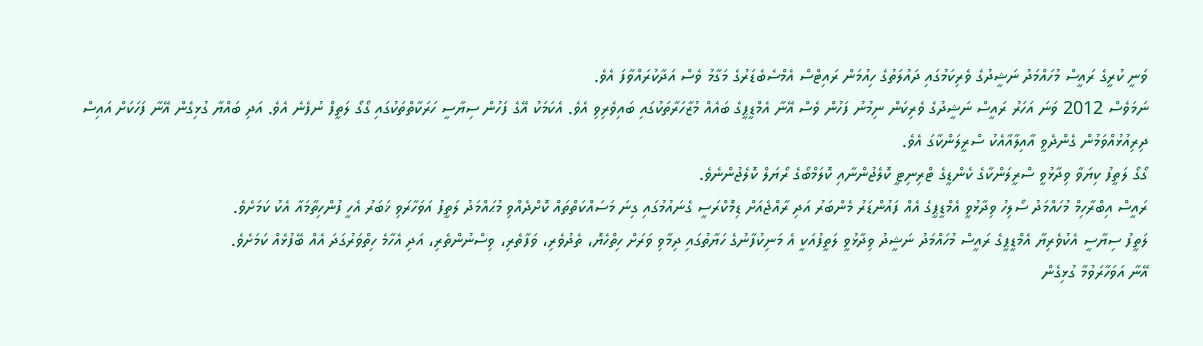ވަނީ ކުރީގެ ރައީސް މުހައްމަދު ނަޝީދުގެ ވެރިކަމުގައި ދައުލަތުގެ ހިއުމަން ރައިޓްސް އެމްސެބެޑަރުގެ މަގާމު ވެސް އަދާކުރައްވާފަ އެވެ.
ނަމަވެސް 2012 ވަނަ އަހަރު ރައީސް ނަޝީދުގެ ވެރިކަން ނިމުނު ފަހުން ވެސް އޭނާ އެމްޑީޕީގެ ބައެއް މުޒާހަރާތަކުގައި ބައިވެރިވި އެވެ. އެކަމަކު އޭގެ ފަހުން ސިޔާސީ ހަރަކާތްތަކުގައި ގޯގޯ ލަތީފް ނުފެނެ އެވެ. އަދި ބައްޔާ ގުޅިގެން އޭނާ ފަހަކަށް އައިސް ދިރިއުޅުއްވަމުން ގެންދެވީ އާއިލާއާއެކު ސްރީލަންކާގަ އެވެ.
ގޯގޯ ލަތީފު ކިޔަވާ ވިދާޅުވީ ސްރީލަންކާގެ ކެންޑީގެ ޓްރިނިޓީ ކޮލެޖުންނާއި ކޮލަމްބޯގެ ރޯޔަލް ކޮލެޖުންނެވެ.
ރައީސް އިބްރާހިމް މުހައްމަދު ސޯލިހު ވިދާޅުވީ އެމްޑީޕީގެ އެއް ފައުންޑަރު މެންބަރު އަދި ރާއްޖެއަށް ޑިމޮކްރަސީ ގެނައުމުގައި ގިނަ މަސައްކަތްތައް ކޮށްދެއްވި މުޙައްމަދު ލަތީފު އަވަހާރަވި ޚަބަރު އެހީ ފުންހިތާމައާ އެކު ކަމަށެވެ.
ލަތީފު ސިޔާސީ އެކުވެރިޔާ އެމްޑީޕީގެ ރައީސް މުހައްމަދު ނަޝީދު ވިދާޅުވީ ލަތީފުއަކީ އެ މަނިކުފާނުގެ ހަޔާތުގައި ދިމާވި ވަރަށް ހިތްހެޔޮ، ތެދުވެރި، ވަފާތެރި، ވިސްނުންތެރި، އަދި އެހާމެ ހިތްވަރުގަދަ އެއް ބޭފުޅެއް ކަމަށެވެ.
އޭނާ އަވަހާރަވުމާ ގުޅިގެން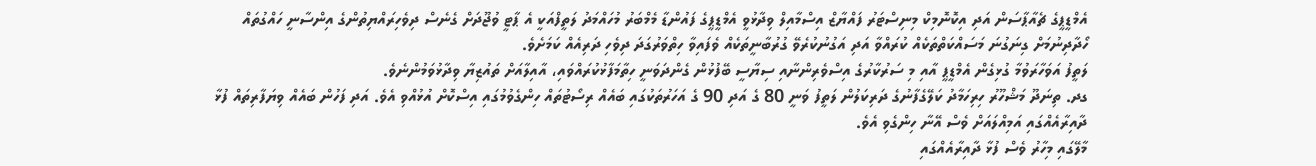އެމްޑީޕީގެ ޗެއާޕާސަން އަދި އިކޮނޮމިކް މިނިސްޓަރު ފައްޔާޒް އިސްމާއިލް ވިދާޅުވީ އެމްޑީޕީގެ ފައުންޑާ މެމްބަރު މުހައްމަދު ލަތީފްއަކީ އެ ޕާޓީ ވުޖޫދަށް ގެނެސް ދިވެހިރައްޔިތުންގެ އިންސާނީ ހައްގުތައް ހޯދާދިނުމަށް ގިނަގުނަ މަސައްކަތްތަކެއް ކުރައްވާ އަދި އަގުނުކުރެވޭ ގުރުބާނީތަކެއް ވެފައިވާ ހިތްވަރުގަދަ ދިވެހި ދަރިއެއް ކަމަށެވެ.
ލަތީފު އަވަހާރަވުމާ ގުޅިގެން އެމްޑީޕީ އާއި މި ސަރުކާރުގެ އިސްވެރިންނާއި ސިޔާސީ ބޭފުޅުން ގެންދަވަނީ ހިތާމަފާޅުކުރައްވައި، އާއިލާއަށް ތައުޒިޔާ ވިދާޅުވަމުންނެވެ.
ގދ. ތިނަދޫ މަޝްހޫރު ހިރިހަމާދު ކަލޭގެފާނުގެ ދަރިކަލުން ލަތީފު ވަނީ 80 ގެ އަދި 90 ގެ އަހަރުތަކުގައި ބައެއް ރިސޯޓުތައް ހިންގެވުމުގައި އިސްކޮށް އުޅުއްވި އެވެ. އަދި ފަހުން ބައެއް ވިޔަފާރިތައް ފުޅާ ދާއިރާއެއްގައި އަމިއްލައަށް ވެސް އޭނާ ހިންގެވި އެވެ.
މާލޭގައި މިހާރު ވެސް ފުޅާ ދާއިރާއެއްގައި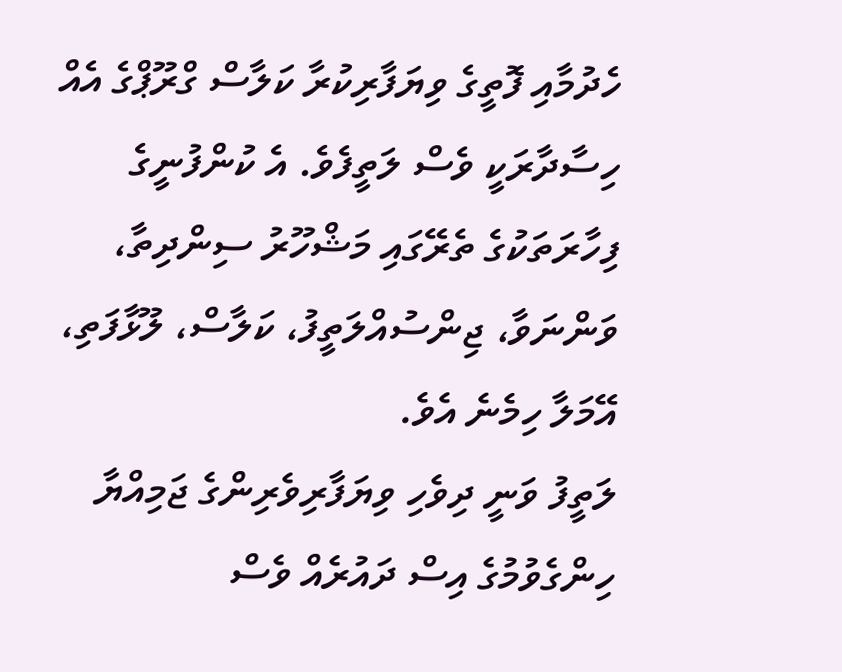ހެދުމާއި ފޮތީގެ ވިޔަފާރިކުރާ ކަލާސް ގްރޫޕްގެ އެއް ހިސާދާރަކީ ވެސް ލަތީފެވެ. އެ ކުންފުނީގެ ފިހާރަތަކުގެ ތެރޭގައި މަޝްހޫރު ސިންދިތާ، ވަންނަވާ، ޖިންސުއްލަތީފު، ކަލާސް، ލޫޅާފަތި، އޭމަލާ ހިމެނެ އެވެ.
ލަތީފު ވަނީ ދިވެހި ވިޔަފާރިވެރިންގެ ޖަމިއްޔާ ހިންގެވުމުގެ އިސް ދައުރެއް ވެސް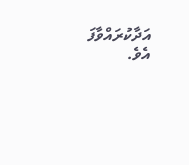އަދާކުރައްވާފަ އެވެ.